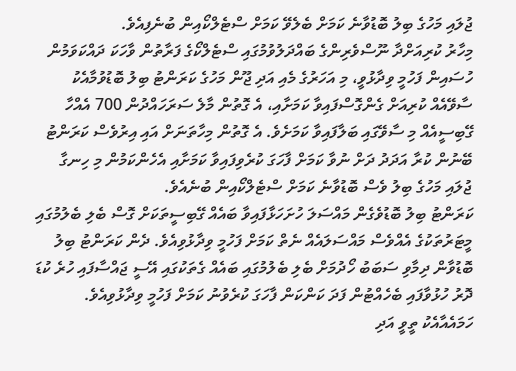ޖުލައި މަހުގެ ބިލު ބޮޑުވާނެ ކަމަށް ބެލެވޭ ކަމަށް ސްޓެލްކޯއިން ބުނެފިއެވެ.
މިހާރު ކުރިއަށްދާ ނޫސްވެރިންގެ ބައްދަލުވުމުގައި ސްޓެލްކޯގެ ފަރާތުން ވާހަކަ ދައްކަވަމުން ހުސައިން ފަހުމީ ވިދާޅުވީ، މި އަހަރުގެ މެއި އަދި ޖޫން މަހުގެ ކަރަންޓު ބިލު ބޮޑުވުމާއެކު ސާވޭއެއް ކުރިއަށް ގެންގޮސްފައިވާ ކަމަށާއި، އެ ގޮތުން މާލެ ސަރަހައްދުން 700 އެއްހާ ގޭބިސީއެއް މި ސާވޭގައި ބަލާފައިވާ ކަމަށެވެ. އެ ގޮތުން މިހާތަނަށް އައި އިރުވެސް ކަރަންޓު ބޭނުން ކުރާ އަދަދު ދަށް ނުވާ ކަމަށް ފާހަގަ ކުރެވިފައިވާ ކަމަށާއި އެހެންކަމުން މި ހިނގާ ޖުލައި މަހުގެ ބިލު ވެސް ބޮޑުވާނެ ކަމަށް ސްޓެލްކޯއިން ބުނެއެވެ.
ކަރަންޓު ބިލު ބޮޑުވެގެން މައްސަލަ ހުށަހަޅާފައިވާ ބައެއް ގޭބިސީތަކަށް ގޮސް ބެލި ބެލުމުގައި މީޓަރުތަކުގެ އެއްވެސް މައްސަލައެއް ނެތް ކަމަށް ފަހުމީ ވިދާޅުވިއެވެ. ދެން ކަރަންޓު ބިލު ބޮޑުވާން ދިމާވި ސަބަބު ހޯދުމަށް ބެލި ބެލުމުގައި ބައެއް ގެތަކުގައި އޭސީ ޖައްސާފައި ހުރެ ކުޑަ ދޮރު ހުޅުވާފައި ބެހެއްޓުން ފަދަ ކަންކަން ފާހަގަ ކުރެވުނު ކަމަށް ފަހުމީ ވިދާޅުވިއެވެ. ހަމައެއާއެކު ތީވީ އަދި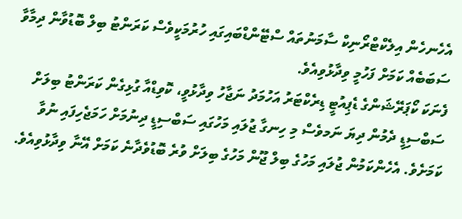އެހެނހެން އިލެކްޓްރޯނިކް ސާމަނުތައް ސްޓޭންޑްބައިގައި ހުރުމަކީވެސް ކަރަންޓު ބިލް ބޮޑުވާން ދިމާވާ ސަބަބެއް ކަމަށް ފަހުމީ ވިދާޅުވިއެވެ.
ފެނަކަ ކޯޕަރޭޝަންގެ ޑެޕިއުޓީ ޑިރެކްޓަރު އަހުމަދު ނަޖާހު ވިދާޅުވީ، ކޮވިޑްއާ ގުޅިގެން ކަރަންޓު ބިލަށް ސަބްސިޑީ ދެމުން ދިޔަ ނަމވެސް މި ހިނގާ ޖުލައި މަހުގައި ސަބްސިޑީ ދިނުމަށް ހަމަޖެހިފައި ނުވާ ކަމަށެވެ. އެހެންކަމުން ޖުލައި މަހުގެ ބިލް ޖޫން މަހުގެ ބިލަށް ވުރެ ބޮޑުވެދާނެ ކަމަށް އޭނާ ވިދާޅުވިއެވެ.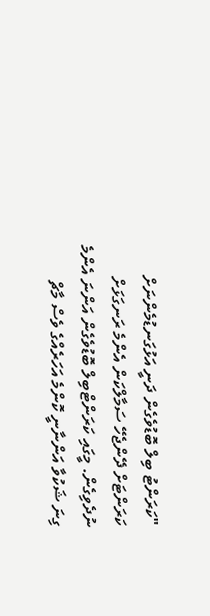"ކަރަންޓު ބިލް ބޮޑުވެގެން ދަނީ އަޅުގަނޑުމެންނަށް ކަރަންޓަށް ދޭންޖެހޭ ސަމާލްކަން އެންމެ ރަނގަޅަށް ނުދެވިގެން. މީގައި ކަރަންޓްބިލް ބޮޑުވެގެން އަންނަ އެންމެ ގިނަ ޝަކުވާ އަންނާނީ ކޮންމެ އަހަރެއްގެ ވެސް މާޗް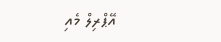އޭޕްރިލް މެއި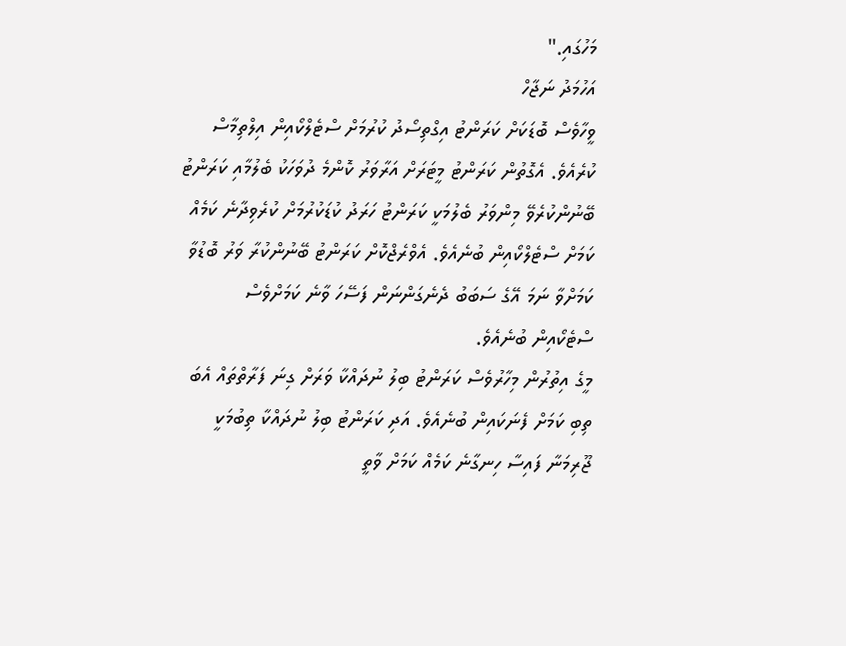މަހުގައި."
އަހުމަދު ނަޖާހް
ވީހާވެސް ބޮޑަކަށް ކަރަންޓު އިގްތިސޯދު ކުރުމަށް ސްޓެލްކޯއިން އިލްތިމާސް ކުރެއެވެ. އެގޮތުން ކަރަންޓު މީޓަރަށް އަރާވަރު ކޮންމެ ދުވަހަކު ބެލުމާއި ކަރަންޓު ބޭނުންކުރެވޭ މިންވަރު ބެލުމަކީ ކަރަންޓު ހަރަދު ކުޑަކުރުމަށް ކުރެވިދާނެ ކަމެއް ކަމަށް ސްޓެލްކޯއިން ބުނެއެވެ. އެވްރެޖްކޮށް ކަރަންޓު ބޭނުންކުރާ ވަރު ބޮޑުވާ ކަމަށްވާ ނަމަ އޭގެ ސަބަބު ދެނެގަންނަން ފަސޭހަ ވާނެ ކަމަށްވެސް ސްޓެކޯއިން ބުނެއެވެ.
މީގެ އިތުރުން މިހާރުވެސް ކަރަންޓު ބިލު ނުދައްކާ ވަރަށް ގިނަ ފަރާތްތައް އެބަ ތިބި ކަމަށް ފެނަކައިން ބުނެއެވެ. އަދި ކަރަންޓު ބިލު ނުދައްކާ ތިބުމަކީ ޖޫރިމަނާ ފައިސާ ހިނގާނެ ކަމެއް ކަމަށް ވާތީ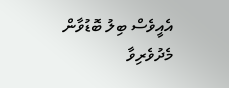އެއީވެސް ބިލު ބޮޑުވާން މެދުވެރިވާ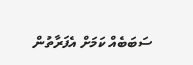ސަބަބެއް ކަމަށް އެފަރާތުން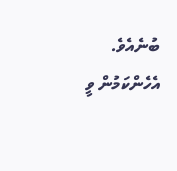ބުނެއެވެ. އެހެންކަމުން ވީ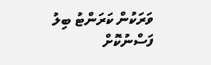ވަރަކުން ކަރަންޓު ބިލު ފަސްނުކޮށް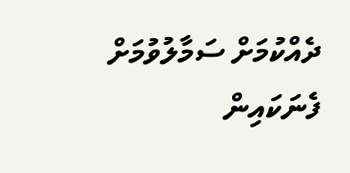ދެއްކުމަށް ސަމާލުވުމަށް ފެނަކައިން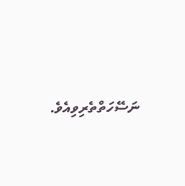ނަސޭހަތްތެރިވިއެވެ.